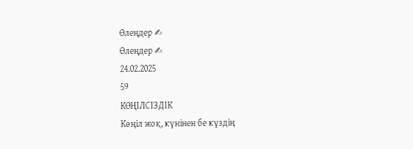Өлеңдер ✍
Өлеңдер ✍
24.02.2025
59
КӨҢІЛСІЗДІК
Көңіл жоқ, күнінен бе күздің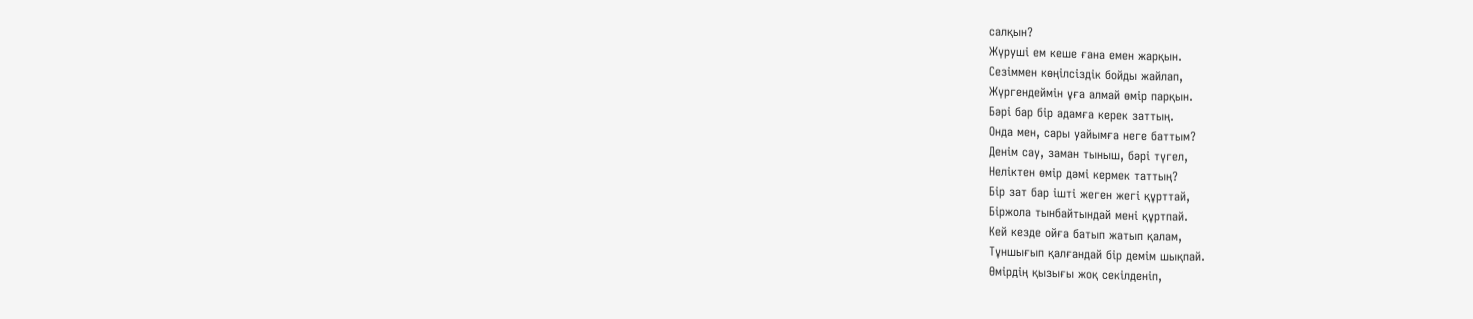салқын?
Жүруші ем кеше ғана емен жарқын.
Сезіммен көңілсіздік бойды жайлап,
Жүргендеймін ұға алмай өмір парқын.
Бəрі бар бір адамға керек заттың.
Онда мен, сары уайымға неге баттым?
Денім сау, заман тыныш, бəрі түгел,
Неліктен өмір дәмі кермек таттың?
Бір зат бар ішті жеген жегі құрттай,
Біржола тынбайтындай мені құртпай.
Кей кезде ойға батып жатып қалам,
Тұншығып қалғандай бір демім шықпай.
Өмірдің қызығы жоқ секілденіп,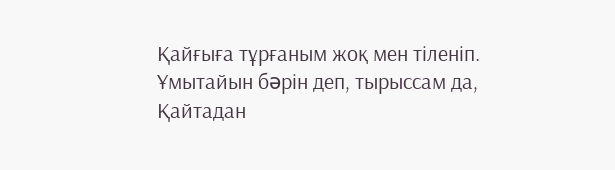Қайғыға тұрғаным жоқ мен тіленіп.
Ұмытайын бəрін деп, тырыссам да,
Қайтадан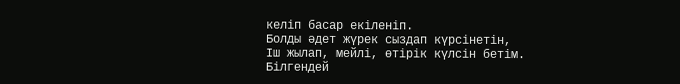келіп басар екіленіп.
Болды әдет жүрек сыздап күрсінетін,
Іш жылап, мейлі, өтірік күлсін бетім.
Білгендей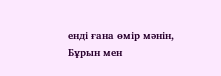енді ғана өмір мəнін,
Бұрын мен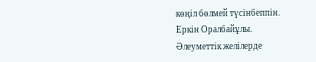көңіл бөлмей түсінбеппін.
Еркін Оралбайұлы.
Әлеуметтік желілерде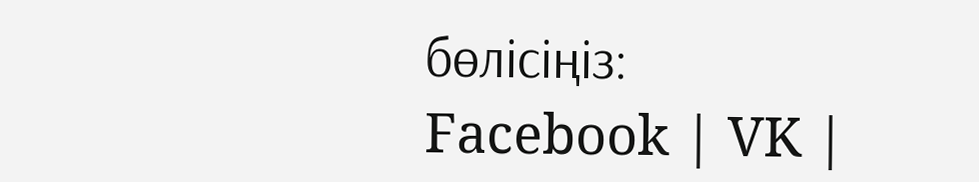бөлісіңіз:
Facebook | VK |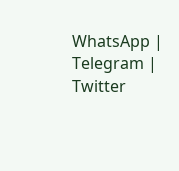WhatsApp | Telegram | Twitter